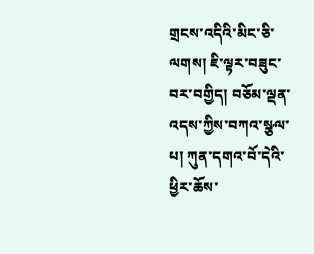གྲངས་འདིའི་མིང་ཅི་ལགས། ཇི་ལྟར་བཟུང་བར་བགྱིད། བཅོམ་ལྡན་འདས་ཀྱིས་བཀའ་སྩལ་པ། ཀུན་དགའ་བོ་དེའི་ཕྱིར་ཆོས་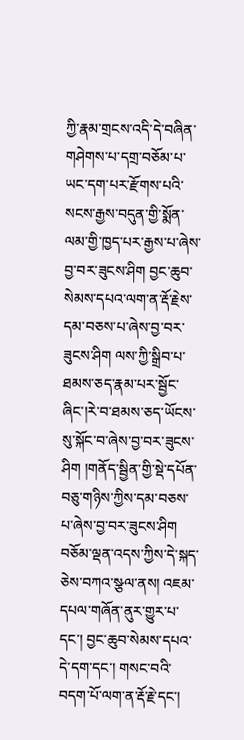ཀྱི་རྣམ་གྲངས་འདི་དེ་བཞིན་གཤེགས་པ་དགྲ་བཅོམ་པ་ཡང་དག་པར་རྫོགས་པའི་སངས་རྒྱས་བདུན་གྱི་སྨོན་ལམ་གྱི་ཁྱད་པར་རྒྱས་པ་ཞེས་བྱ་བར་ཟུངས་ཤིག བྱང་ཆུབ་སེམས་དཔའ་ལག་ན་རྡོ་རྗེས་དམ་བཅས་པ་ཞེས་བྱ་བར་ཟུངས་ཤིག ལས་ཀྱི་སྒྲིབ་པ་ཐམས་ཅད་རྣམ་པར་སྦྱོང་ཞིང་།རེ་བ་ཐམས་ཅད་ཡོངས་སུ་སྐོང་བ་ཞེས་བྱ་བར་ཟུངས་ཤིག །གནོད་སྦྱིན་གྱི་སྡེ་དཔོན་བཅུ་གཉིས་ཀྱིས་དམ་བཅས་པ་ཞེས་བྱ་བར་ཟུངས་ཤིག བཅོམ་ལྡན་འདས་ཀྱིས་དེ་སྐད་ཅེས་བཀའ་སྩལ་ནས། འཇམ་དཔལ་གཞོན་ནུར་གྱུར་པ་དང་། བྱང་ཆུབ་སེམས་དཔའ་དེ་དག་དང་། གསང་བའི་བདག་པོ་ལག་ན་རྡོ་རྗེ་དང་།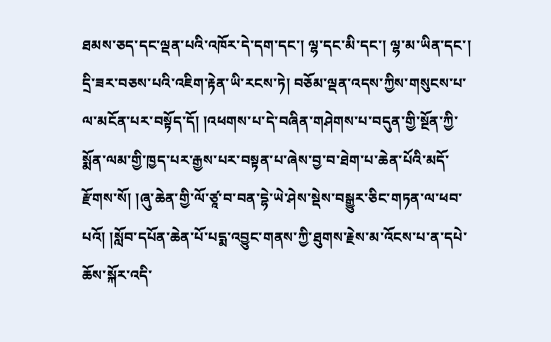ཐམས་ཅད་དང་ལྡན་པའི་འཁོར་དེ་དག་དང་། ལྷ་དང་མི་དང་། ལྷ་མ་ཡིན་དང་། དྲི་ཟར་བཅས་པའི་འཇིག་རྟེན་ཡི་རངས་ཏེ། བཅོམ་ལྡན་འདས་ཀྱིས་གསུངས་པ་ལ་མངོན་པར་བསྟོད་དོ། །འཕགས་པ་དེ་བཞིན་གཤེགས་པ་བདུན་གྱི་སྔོན་ཀྱི་སྨོན་ལམ་གྱི་ཁྱད་པར་རྒྱས་པར་བསྟན་པ་ཞེས་བྱ་བ་ཐེག་པ་ཆེན་པོའི་མདོ་རྫོགས་སོ། །ཞུ་ཆེན་གྱི་ལོ་ཙཱ་བ་བན་དྷེ་ཡེ་ཤེས་སྡེས་བསྒྱུར་ཅིང་གཏན་ལ་ཕབ་པའོ། །སློབ་དཔོན་ཆེན་པོ་པདྨ་འབྱུང་གནས་ཀྱི་ཐུགས་རྗེས་མ་འོངས་པ་ན་དཔེ་ཆོས་སྐོར་འདི་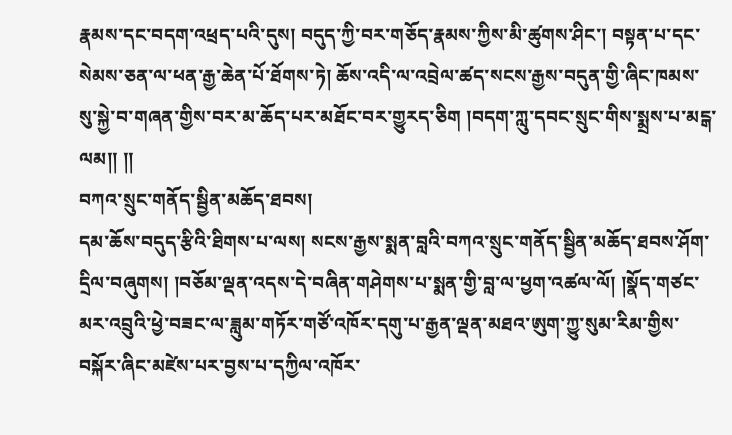རྣམས་དང་བདག་འཕྲད་པའི་དུས། བདུད་ཀྱི་བར་གཅོད་རྣམས་ཀྱིས་མི་ཚུགས་ཤིང་། བསྟན་པ་དང་སེམས་ཅན་ལ་ཕན་རྒྱ་ཆེན་པོ་ཐོགས་ཏེ། ཆོས་འདི་ལ་འབྲེལ་ཚད་སངས་རྒྱས་བདུན་གྱི་ཞིང་ཁམས་སུ་སྐྱེ་བ་གཞན་གྱིས་བར་མ་ཆོད་པར་མཐོང་བར་གྱུརད་ཅིག །བདག་ཀླུ་དབང་སྲུང་གིས་སྨྲས་པ་མངྒ་ལམ།། །།
བཀའ་སྲུང་གནོད་སྦྱིན་མཆོད་ཐབས།
དམ་ཆོས་བདུད་རྩིའི་ཐིགས་པ་ལས། སངས་རྒྱས་སྨན་བླའི་བཀའ་སྲུང་གནོད་སྦྱིན་མཆོད་ཐབས་ཤོག་དྲིལ་བཞུགས། །བཅོམ་ལྡན་འདས་དེ་བཞིན་གཤེགས་པ་སྨན་གྱི་བླ་ལ་ཕྱག་འཚལ་ལོ། །སྣོད་གཙང་མར་འབྲུའི་ཕྱེ་བཟང་ལ་ཟླུམ་གཏོར་གཙོ་འཁོར་དགུ་པ་རྒྱན་ལྡན་མཐའ་ཨུག་ཀྱུ་སུམ་རིམ་གྱིས་བསྐོར་ཞིང་མཛེས་པར་བྱས་པ་དཀྱིལ་འཁོར་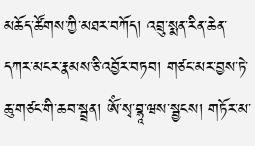མཆོད་ཚོགས་ཀྱི་མཐར་བཀོད། འབྲུ་སྨན་རིན་ཆེན་དཀར་མངར་རྣམས་ཅི་འབྱོར་བཏབ། གཙང་མར་བྱས་ཏེ་ཆུ་གཙང་གི་ཆབ་སྦྲན། ཨོཾ་སྭ་བྷཱ་ཝས་སྦྱངས། གཏོར་མ་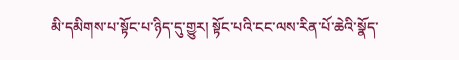མི་དམིགས་པ་སྟོང་པ་ཉིད་དུ་གྱུར། སྟོང་པའི་ངང་ལས་རིན་པོ་ཆེའི་སྣོད་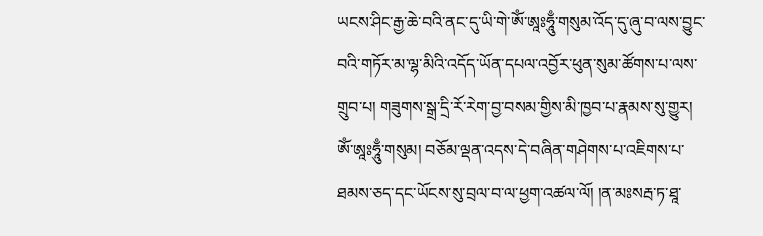ཡངས་ཤིང་རྒྱ་ཆེ་བའི་ནང་དུ་ཡི་གེ་ཨོཾ་ཨཱཿཧཱུྃ་གསུམ་འོད་དུ་ཞུ་བ་ལས་བྱུང་བའི་གཏོར་མ་ལྷ་མིའི་འདོད་ཡོན་དཔལ་འབྱོར་ཕུན་སུམ་ཚོགས་པ་ལས་གྲུབ་པ། གཟུགས་སྒྲ་དྲི་རོ་རེག་བྱ་བསམ་གྱིས་མི་ཁྱབ་པ་རྣམས་སུ་གྱུར། ཨོཾ་ཨཱཿཧཱུྃ་གསུམ། བཅོམ་ལྡན་འདས་དེ་བཞིན་གཤེགས་པ་འཇིགས་པ་ཐམས་ཅད་དང་ཡོངས་སུ་བྲལ་བ་ལ་ཕྱག་འཚལ་ལོ། །ན་མཿསརྦ་ཏ་ཐཱ་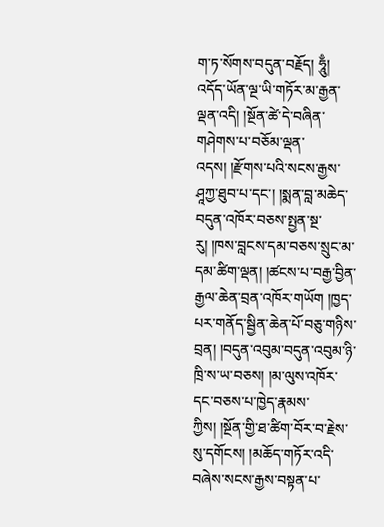ག་ཏ་སོགས་བདུན་བརྗོད། ཧཱུྃ། འདོད་ཡོན་ལྔ་ཡི་གཏོར་མ་རྒྱན་ལྡན་འདི། །སྔོན་ཚེ་དེ་བཞིན་གཤེགས་པ་བཅོམ་ལྡན་འདས། །རྫོགས་པའི་སངས་རྒྱས་ཤཱཀྱ་ཐུབ་པ་དང་། །སྨན་བླ་མཆེད་བདུན་འཁོར་བཅས་སྤྱན་སྔ་རུ། །ཁས་བླངས་དམ་བཅས་སྲུང་མ་དམ་ཚིག་ལྡན། །ཚངས་པ་བརྒྱ་བྱིན་རྒྱལ་ཆེན་བྲན་འཁོར་གཡོག །ཁྱད་པར་གནོད་སྦྱིན་ཆེན་པོ་བཅུ་གཉིས་བྲན། །བདུན་འབུམ་བདུན་འབུམ་ཉི་ཁྲི་ས་ཡ་བཅས། །མ་ལུས་འཁོར་དང་བཅས་པ་ཁྱེད་རྣམས་ཀྱིས། །སྔོན་གྱི་ཐ་ཚིག་བོར་བ་རྗེས་སུ་དགོངས། །མཆོད་གཏོར་འདི་བཞེས་སངས་རྒྱས་བསྟན་པ་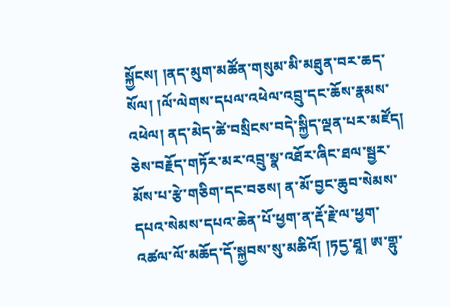སྐྱོངས། །ནད་མུག་མཚོན་གསུམ་མི་མཐུན་བར་ཆད་སོལ། །ལོ་ལེགས་དཔལ་འཕེལ་འབྲུ་དང་ཆོས་རྣམས་འཕེལ། ནད་མེད་ཚེ་བསྲིངས་བདེ་སྐྱིད་ལྡན་པར་མཛོད། ཅེས་བརྗོད་གཏོར་མར་འབྲུ་སྣ་འཐོར་ཞིང་ཐལ་སྦྱར་མོས་པ་རྩེ་གཅིག་དང་བཅས། ན་མོ་བྱང་ཆུབ་སེམས་དཔའ་སེམས་དཔའ་ཆེན་པོ་ཕྱག་ན་རྡོ་རྗེ་ལ་ཕྱག་འཚལ་ལོ་མཆོད་དོ་སྐྱབས་སུ་མཆིའོ། །ཏདྱ་ཐཱ། ཨ་གྷུ་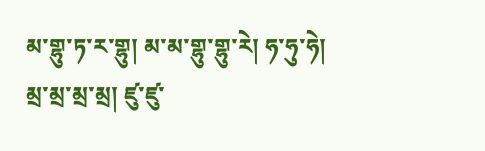མ་གྷུ་ཏ་ར་གྷུ། མ་མ་གྷུ་གྷུ་རེ། ཧ་ཧུ་ཧེ། མྲ་མྲ་མྲ་མྲ། ཛུ་ཛུ་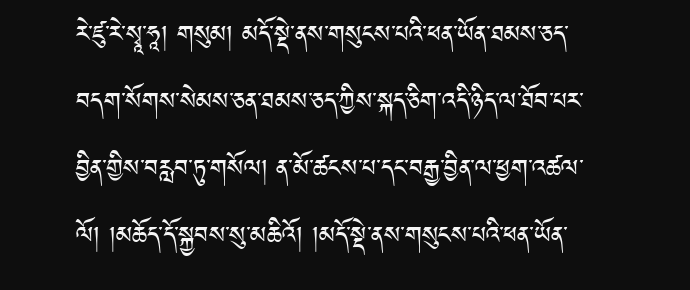རེ་ཛུ་རེ་སྭཱ་ཧཱ། གསུམ། མདོ་སྡེ་ནས་གསུངས་པའི་ཕན་ཡོན་ཐམས་ཅད་བདག་སོགས་སེམས་ཅན་ཐམས་ཅད་ཀྱིས་སྐད་ཅིག་འདི་ཉིད་ལ་ཐོབ་པར་བྱིན་གྱིས་བརླབ་ཏུ་གསོལ། ན་མོ་ཚངས་པ་དང་བརྒྱ་བྱིན་ལ་ཕྱག་འཚལ་ལོ། །མཆོད་དོ་སྐྱབས་སུ་མཆིའོ། །མདོ་སྡེ་ནས་གསུངས་པའི་ཕན་ཡོན་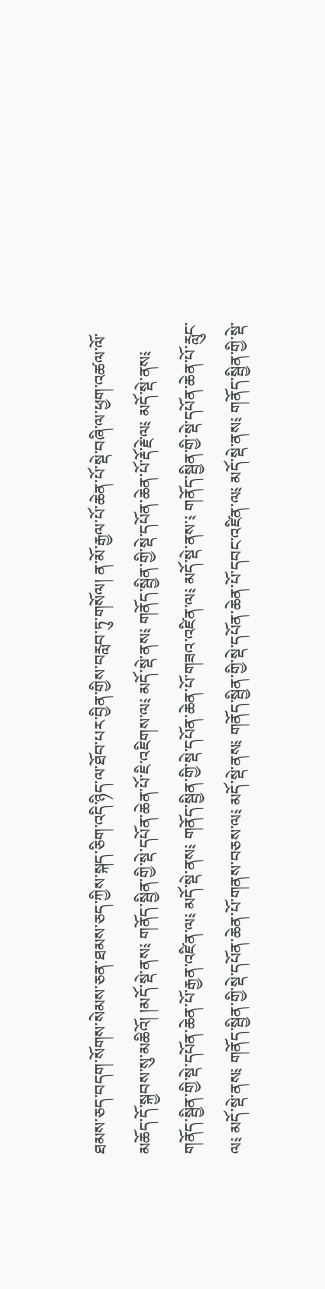ཐམས་ཅད་བདག་སོགས་སེམས་ཅན་ཐམས་ཅད་ཀྱིས་སྐད་ཅིག་འདི་ཉིད་ལ་ཐོབ་པར་བྱིན་གྱིས་བརླབ་ཏུ་གསོལ། ན་མོ་རྒྱལ་པོ་ཆེན་པོ་སྡེ་བཞི་ལ་ཕྱག་འཚལ་ལོ་མཆོད་དོ་སྐྱབས་སུ་མཆིའོ། །མདོ་སྡེ་ནས༴ གནོད་སྦྱིན་གྱི་སྡེ་དཔོན་ཆེན་པོ་ཇི་འཇིགས་ལ༴ མདོ་སྡེ་ནས༴ གནོད་སྦྱིན་གྱི་སྡེ་དཔོན་ཆེན་པོ་རྡོ་རྗེ་ལ༴ མདོ་སྡེ་ནས༴ གནོད་སྦྱིན་གྱི་སྡེ་དཔོན་ཆེན་པོ་རྒྱན་འཛིན་ལ༴ མདོ་སྡེ་ནས༴ གནོད་སྦྱིན་གྱི་སྡེ་དཔོན་ཆེན་པོ་གཟའ་འཛིན་ལ༴ མདོ་སྡེ་ནས་༴ གནོད་སྦྱིན་གྱི་སྡེ་དཔོན་ཆེན་པོ་རླུང་ལ༴ མདོ་སྡེ་ནས༴ གནོད་སྦྱིན་གྱི་སྡེ་དཔོན་ཆེན་པོ་གནས་བཅས་ལ༴ མདོ་སྡེ་ནས༴ གནོད་སྦྱིན་གྱི་སྡེ་དཔོན་ཆེན་པོ་དབང་འཛིན་ལ༴ མདོ་སྡེ་ནས༴ གནོད་སྦྱིན་གྱི་སྡེ་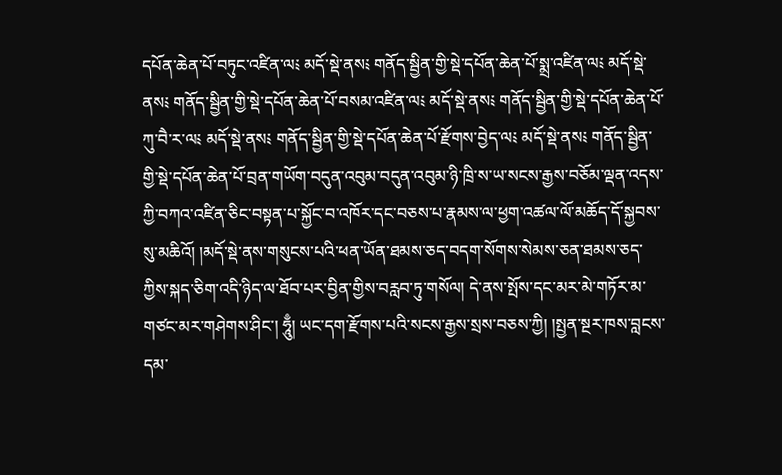དཔོན་ཆེན་པོ་བཏུང་འཛིན་ལ༴ མདོ་སྡེ་ནས༴ གནོད་སྦྱིན་གྱི་སྡེ་དཔོན་ཆེན་པོ་སྨྲ་འཛིན་ལ༴ མདོ་སྡེ་ནས༴ གནོད་སྦྱིན་གྱི་སྡེ་དཔོན་ཆེན་པོ་བསམ་འཛིན་ལ༴ མདོ་སྡེ་ནས༴ གནོད་སྦྱིན་གྱི་སྡེ་དཔོན་ཆེན་པོ་ཀུ་བཻ་ར་ལ༴ མདོ་སྡེ་ནས༴ གནོད་སྦྱིན་གྱི་སྡེ་དཔོན་ཆེན་པོ་རྫོགས་བྱེད་ལ༴ མདོ་སྡེ་ནས༴ གནོད་སྦྱིན་གྱི་སྡེ་དཔོན་ཆེན་པོ་བྲན་གཡོག་བདུན་འབུམ་བདུན་འབུམ་ཉི་ཁྲི་ས་ཡ་སངས་རྒྱས་བཅོམ་ལྡན་འདས་ཀྱི་བཀའ་འཛིན་ཅིང་བསྟན་པ་སྐྱོང་བ་འཁོར་དང་བཅས་པ་རྣམས་ལ་ཕྱག་འཚལ་ལོ་མཆོད་དོ་སྐྱབས་སུ་མཆིའོ། །མདོ་སྡེ་ནས་གསུངས་པའི་ཕན་ཡོན་ཐམས་ཅད་བདག་སོགས་སེམས་ཅན་ཐམས་ཅད་ཀྱིས་སྐད་ཅིག་འདི་ཉིད་ལ་ཐོབ་པར་བྱིན་གྱིས་བརླབ་ཏུ་གསོལ། དེ་ནས་སྤོས་དང་མར་མེ་གཏོར་མ་གཙང་མར་གཤེགས་ཤིང་། ཧཱུྃ། ཡང་དག་རྫོགས་པའི་སངས་རྒྱས་སྲས་བཅས་ཀྱི། །སྤྱན་སྔར་ཁས་བླངས་དམ་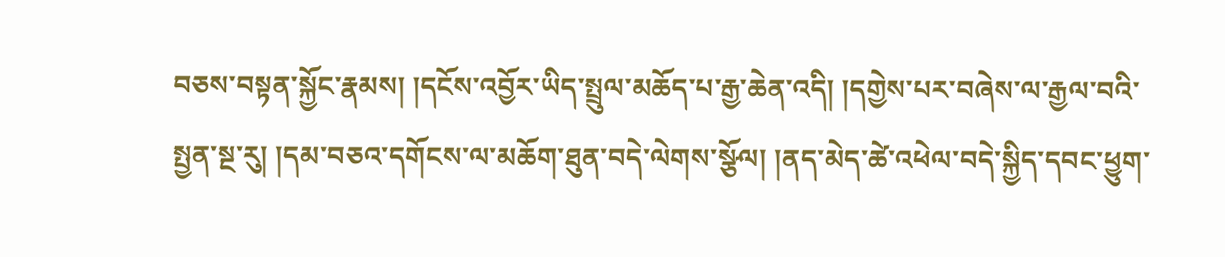བཅས་བསྟན་སྐྱོང་རྣམས། །དངོས་འབྱོར་ཡིད་སྤྲུལ་མཆོད་པ་རྒྱ་ཆེན་འདི། །དགྱེས་པར་བཞེས་ལ་རྒྱལ་བའི་སྤྱན་སྔ་རུ། །དམ་བཅའ་དགོངས་ལ་མཆོག་ཐུན་བདེ་ལེགས་སྩོལ། །ནད་མེད་ཚེ་འཕེལ་བདེ་སྐྱིད་དབང་ཕྱུག་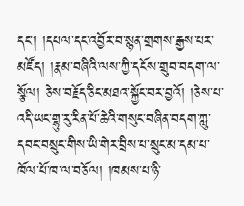དང་། །དཔལ་དང་འབྱོར་བ་སྙན་གྲགས་རྒྱས་པར་མཛོད། །རྣམ་བཞིའི་ལས་ཀྱི་དངོས་གྲུབ་བདག་ལ་སྩོལ། ཅེས་བརྗོད་ཅིང་མཐའ་སྐྱོང་བར་བྱའོ། །ཅེས་པ་འདི་ཡང་གྷུ་རུ་རིན་པོ་ཆེའི་གསུང་བཞིན་བདག་ཀླུ་དབང་བསྲུང་གིས་ཡི་གེར་བྲིས་པ་སྲུང་མ་དམ་པ་ཁོལ་པོ་ཁ་ལ་བཅོལ། །ཁམས་པ་ཉི་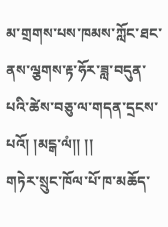མ་གྲགས་པས་ཁམས་ཀློང་ཐང་ནས་ལྕགས་རྟ་ཧོར་ཟླ་བདུན་པའི་ཚེས་བཅུ་ལ་གདན་དྲངས་པའོ། །མངྒ་ལཾ།། །།
གཏེར་སྲུང་ཁོལ་པོ་ཁ་མཆོད་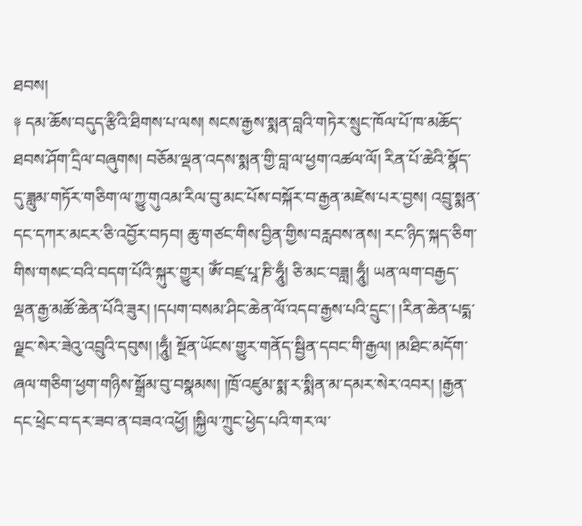ཐབས།
༈ དམ་ཆོས་བདུད་རྩིའི་ཐིགས་པ་ལས། སངས་རྒྱས་སྨན་བླའི་གཏེར་སྲུང་ཁོལ་པོ་ཁ་མཆོད་ཐབས་ཤོག་དྲིལ་བཞུགས། བཅོམ་ལྡན་འདས་སྨན་གྱི་བླ་ལ་ཕྱག་འཚལ་ལོ། རིན་པོ་ཆེའི་སྣོད་དུ་ཟླུམ་གཏོར་གཅིག་ལ་ཀྱུ་གུའམ་རིལ་བུ་མང་པོས་བསྐོར་བ་རྒྱན་མཛེས་པར་བྱས། འབྲུ་སྨན་དང་དཀར་མངར་ཅི་འབྱོར་བཏབ། ཆུ་གཙང་གིས་བྱིན་གྱིས་བརླབས་ནས། རང་ཉིད་སྐད་ཅིག་གིས་གསང་བའི་བདག་པོའི་སྐུར་གྱུར། ཨོཾ་བཛྲ་པཱ་ཎི་ཧཱུྃ། ཅི་མང་བཟླ། ཧཱུྃ། ཡན་ལག་བརྒྱད་ལྡན་རྒྱ་མཚོ་ཆེན་པོའི་ཟུར། །དཔག་བསམ་ཤིང་ཆེན་ལོ་འདབ་རྒྱས་པའི་དྲུང་། །རིན་ཆེན་པདྨ་ལྗང་སེར་ཟེའུ་འབྲུའི་དབུས། །ཧཱུྃ། སྔོན་ཡོངས་གྱུར་གནོད་སྦྱིན་དབང་གི་རྒྱལ། །མཐིང་མདོག་ཞལ་གཅིག་ཕྱག་གཉིས་སྒྲོམ་བུ་བསྣམས། །ཁྲོ་འཛུམ་སྨ་ར་སྨིན་མ་དམར་སེར་འབར། །རྒྱན་དང་ཕྲེང་བ་དར་ཟབ་ན་བཟའ་འཕྱོ། །སྐྱིལ་ཀྲུང་ཕྱེད་པའི་གར་ལ་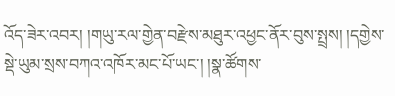འོད་ཟེར་འབར། །གཡུ་རལ་གྱེན་བརྫེས་མཐུར་འཕྱང་ནོར་བུས་སྤྲས། །དགྱེས་སྡེ་ཡུམ་སྲས་བཀའ་འཁོར་མང་པོ་ཡང་། །སྣ་ཚོགས་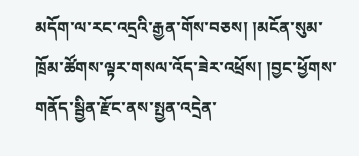མདོག་ལ་རང་འདྲའི་རྒྱན་གོས་བཅས། །མངོན་སུམ་ཁྲོམ་ཚོགས་ལྟར་གསལ་འོད་ཟེར་འཕྲོས། །བྱང་ཕྱོགས་གནོད་སྦྱིན་རྫོང་ནས་སྤྱན་འདྲེན་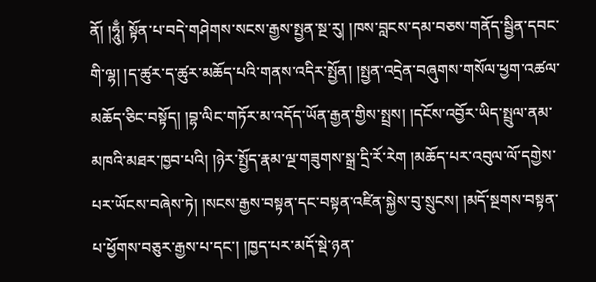ནོ། །ཧཱུྃ། སྟོན་པ་བདེ་གཤེགས་སངས་རྒྱས་སྤྱན་སྔ་རུ། །ཁས་བླངས་དམ་བཅས་གནོད་སྦྱིན་དབང་གི་ལྷ། །ད་ཚུར་ད་ཚུར་མཆོད་པའི་གནས་འདིར་སྤྱོན། །སྤྱན་འདྲེན་བཞུགས་གསོལ་ཕྱག་འཚལ་མཆོད་ཅིང་བསྟོད། །བྷ་ལིང་གཏོར་མ་འདོད་ཡོན་རྒྱན་གྱིས་སྤྲས། །དངོས་འབྱོར་ཡིད་སྤྲུལ་ནམ་མཁའི་མཐར་ཁྱབ་པའི། །ཉེར་སྤྱོད་རྣམ་ལྔ་གཟུགས་སྒྲ་དྲི་རོ་རེག །མཆོད་པར་འབུལ་ལོ་དགྱེས་པར་ཡོངས་བཞེས་ཏེ། །སངས་རྒྱས་བསྟན་དང་བསྟན་འཛིན་སྐྱེས་བུ་སྲུངས། །མདོ་སྔགས་བསྟན་པ་ཕྱོགས་བཅུར་རྒྱས་པ་དང་། །ཁྱད་པར་མདོ་སྡེ་ཉན་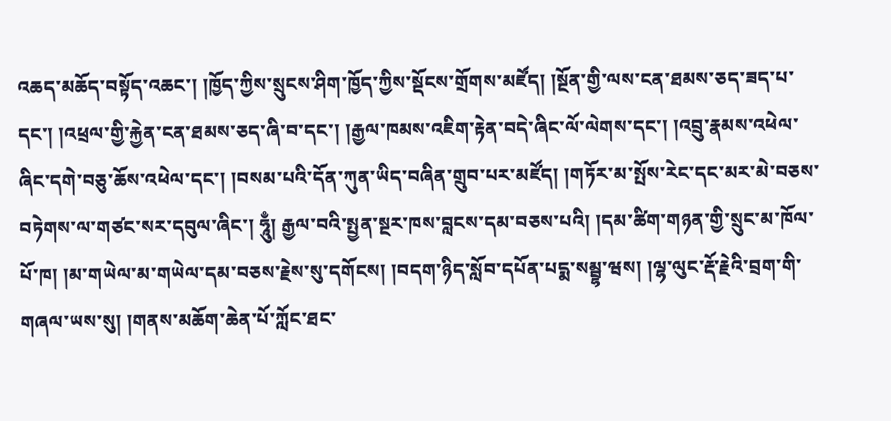འཆད་མཆོད་བསྟོད་འཆང་། །ཁྱོད་ཀྱིས་སྲུངས་ཤིག་ཁྱོད་ཀྱིས་སྡོངས་གྲོགས་མཛོད། །སྔོན་གྱི་ལས་ངན་ཐམས་ཅད་ཟད་པ་དང་། །འཕྲལ་གྱི་རྐྱེན་ངན་ཐམས་ཅད་ཞི་བ་དང་། །རྒྱལ་ཁམས་འཇིག་རྟེན་བདེ་ཞིང་ལོ་ལེགས་དང་། །འབྲུ་རྣམས་འཕེལ་ཞིང་དགེ་བཅུ་ཆོས་འཕེལ་དང་། །བསམ་པའི་དོན་ཀུན་ཡིད་བཞིན་གྲུབ་པར་མཛོད། །གཏོར་མ་སྤོས་རེང་དང་མར་མེ་བཅས་བཏེགས་ལ་གཙང་སར་དབུལ་ཞིང་། ཧཱུྃ། རྒྱལ་བའི་སྤྱན་སྔར་ཁས་བླངས་དམ་བཅས་པའི། །དམ་ཚིག་གཉན་གྱི་སྲུང་མ་ཁོལ་པོ་ཁ། །མ་གཡེལ་མ་གཡེལ་དམ་བཅས་རྗེས་སུ་དགོངས། །བདག་ཉིད་སློབ་དཔོན་པདྨ་སམྦྷ་ཝས། །ལྷ་ལུང་རྡོ་རྗེའི་བྲག་གི་གཞལ་ཡས་སུ། །གནས་མཆོག་ཆེན་པོ་ཀློང་ཐང་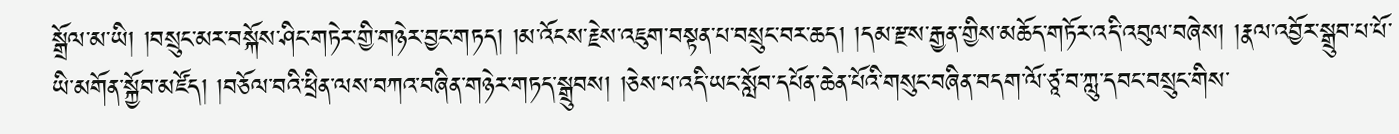སྒྲོལ་མ་ཡི། །བསྲུང་མར་བསྐོས་ཤིང་གཏེར་གྱི་གཉེར་བྱང་གཏད། །མ་འོངས་རྗེས་འཇུག་བསྟན་པ་བསྲུང་བར་ཆད། །དམ་རྫས་རྒྱན་གྱིས་མཆོད་གཏོར་འདི་འབུལ་བཞེས། །རྣལ་འབྱོར་སྒྲུབ་པ་པོ་ཡི་མགོན་སྐྱོབ་མཛོད། །བཅོལ་བའི་ཕྲིན་ལས་བཀའ་བཞིན་གཉེར་གཏད་སྒྲུབས། །ཅེས་པ་འདི་ཡང་སློབ་དཔོན་ཆེན་པོའི་གསུང་བཞིན་བདག་ལོ་ཙཱ་བ་ཀླུ་དབང་བསྲུང་གིས་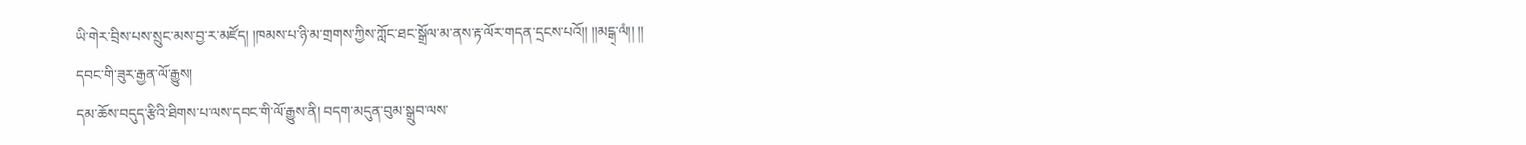ཡི་གེར་བྲིས་པས་སྲུང་མས་བྱ་ར་མཛོད། །ཁམས་པ་ཉི་མ་གྲགས་ཀྱིས་ཀློང་ཐང་སྒྲོལ་མ་ནས་རྟ་ལོར་གདན་དྲངས་པའོ།། །།མངྒ྄་ལཾ།། །།
དབང་གི་ཟུར་རྒྱན་ལོ་རྒྱུས།
དམ་ཆོས་བདུད་རྩིའི་ཐིགས་པ་ལས་དབང་གི་ལོ་རྒྱུས་ནི། བདག་མདུན་བུམ་སྒྲུབ་ལས་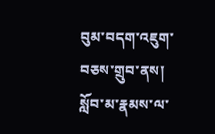བུམ་བདག་འཇུག་བཅས་གྲུབ་ནས། སློབ་མ་རྣམས་ལ་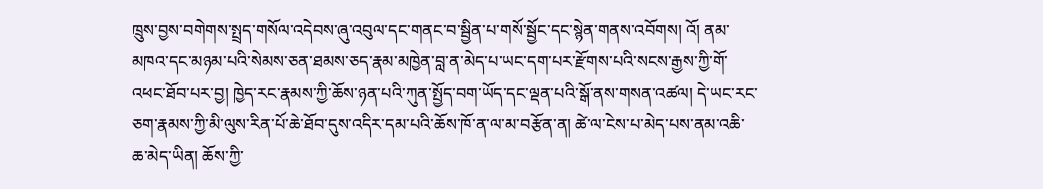ཁྲུས་བྱས་བགེགས་སྤྲད་གསོལ་འདེབས་ཞུ་འབུལ་དང་གནང་བ་སྦྱིན་པ་གསོ་སྦྱོང་དང་སྙེན་གནས་འབོགས། འོ། ནམ་མཁའ་དང་མཉམ་པའི་སེམས་ཅན་ཐམས་ཅད་རྣམ་མཁྱེན་བླ་ན་མེད་པ་ཡང་དག་པར་རྫོགས་པའི་སངས་རྒྱས་ཀྱི་གོ་འཕང་ཐོབ་པར་བྱ། ཁྱེད་རང་རྣམས་ཀྱི་ཆོས་ཉན་པའི་ཀུན་སྤྱོད་བག་ཡོད་དང་ལྡན་པའི་སྒོ་ནས་གསན་འཚལ། དེ་ཡང་རང་ཅག་རྣམས་ཀྱི་མི་ལུས་རིན་པོ་ཆེ་ཐོབ་དུས་འདིར་དམ་པའི་ཆོས་ཁོ་ན་ལ་མ་བརྩོན་ན། ཚེ་ལ་ངེས་པ་མེད་པས་ནམ་འཆི་ཆ་མེད་ཡིན། ཆོས་ཀྱི་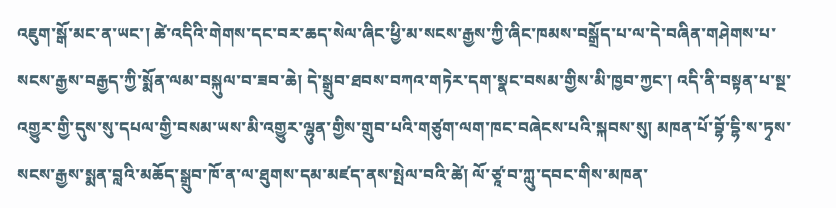འཇུག་སྒོ་མང་ན་ཡང་། ཚེ་འདིའི་གེགས་དང་བར་ཆད་སེལ་ཞིང་ཕྱི་མ་སངས་རྒྱས་ཀྱི་ཞིང་ཁམས་བསྒྲོད་པ་ལ་དེ་བཞིན་གཤེགས་པ་སངས་རྒྱས་བརྒྱད་ཀྱི་སྨོན་ལམ་བསྐུལ་བ་ཟབ་ཆེ། དེ་སྒྲུབ་ཐབས་བཀའ་གཏེར་དག་སྣང་བསམ་གྱིས་མི་ཁྱབ་ཀྱང་། འདི་ནི་བསྟན་པ་སྔ་འགྱུར་གྱི་དུས་སུ་དཔལ་གྱི་བསམ་ཡས་མི་འགྱུར་ལྷུན་གྱིས་གྲུབ་པའི་གཙུག་ལག་ཁང་བཞེངས་པའི་སྐབས་སུ། མཁན་པོ་བྷོ་དྷི་ས་ཏྭས་སངས་རྒྱས་སྨན་བླའི་མཆོད་སྒྲུབ་ཁོ་ན་ལ་ཐུགས་དམ་མཛད་ནས་སྤེལ་བའི་ཚེ། ལོ་ཙཱ་བ་ཀླུ་དབང་གིས་མཁན་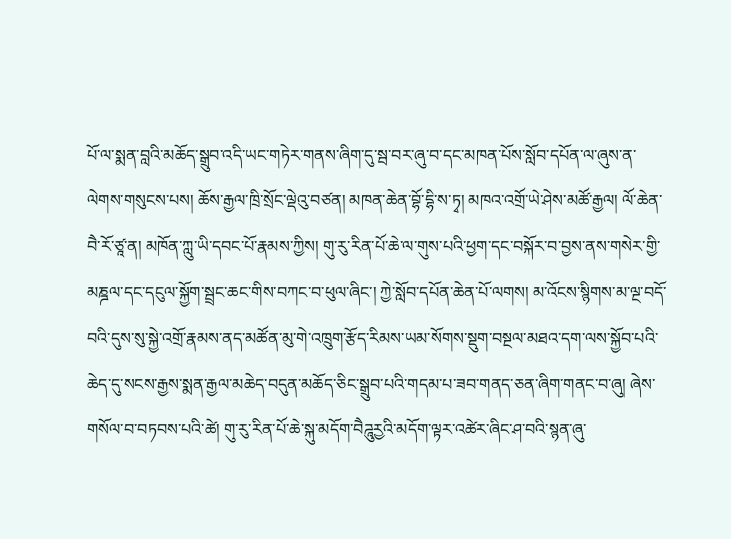པོ་ལ་སྨན་བླའི་མཆོད་སྒྲུབ་འདི་ཡང་གཏེར་གནས་ཞིག་དུ་སྦ་བར་ཞུ་བ་དང་མཁན་པོས་སློབ་དཔོན་ལ་ཞུས་ན་ལེགས་གསུངས་པས། ཆོས་རྒྱལ་ཁྲི་སྲོང་ལྡེའུ་བཙན། མཁན་ཆེན་བྷོ་དྷི་ས་ཏྭ། མཁའ་འགྲོ་ཡེ་ཤེས་མཚོ་རྒྱལ། ལོ་ཆེན་བཻ་རོ་ཙཱ་ན། མཁོན་ཀླུ་ཡི་དབང་པོ་རྣམས་ཀྱིས། གུ་རུ་རིན་པོ་ཆེ་ལ་གུས་པའི་ཕྱག་དང་བསྐོར་བ་བྱས་ནས་གསེར་གྱི་མཎྜལ་དང་དངུལ་སྐྱོག་སྦྲང་ཆང་གིས་བཀང་བ་ཕུལ་ཞིང་། ཀྱེ་སློབ་དཔོན་ཆེན་པོ་ལགས། མ་འོངས་སྙིགས་མ་ལྔ་བདོ་བའི་དུས་སུ་སྐྱེ་འགྲོ་རྣམས་ནད་མཚོན་མུ་གེ་འཁྲུག་རྩོད་རིམས་ཡམ་སོགས་སྡུག་བསྔལ་མཐའ་དག་ལས་སྐྱོབ་པའི་ཆེད་དུ་སངས་རྒྱས་སྨན་རྒྱལ་མཆེད་བདུན་མཆོད་ཅིང་སྒྲུབ་པའི་གདམ་པ་ཟབ་གནད་ཅན་ཞིག་གནང་བ་ཞུ། ཞེས་གསོལ་བ་བཏབས་པའི་ཚེ། གུ་རུ་རིན་པོ་ཆེ་སྐུ་མདོག་བཻཌཱུརྱའི་མདོག་ལྟར་འཚེར་ཞིང་ཤ་བའི་སྙན་ཞུ་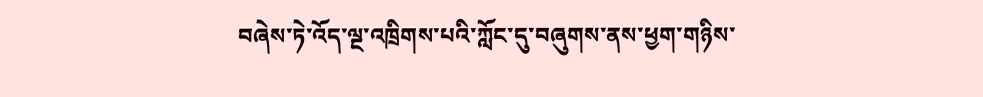བཞེས་ཏེ་འོད་ལྔ་འཁྲིགས་པའི་ཀློང་དུ་བཞུགས་ནས་ཕྱག་གཉིས་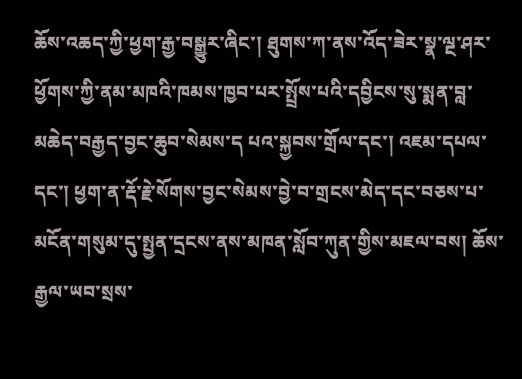ཆོས་འཆད་ཀྱི་ཕྱག་རྒྱ་བསྒྱུར་ཞིང་། ཐུགས་ཀ་ནས་འོད་ཟེར་སྣ་ལྔ་ཤར་ཕྱོགས་ཀྱི་ནམ་མཁའི་ཁམས་ཁྱབ་པར་སྤྲོས་པའི་དབྱིངས་སུ་སྨན་བླ་མཆེད་བརྒྱད་བྱང་ཆུབ་སེམས་ད པའ་སྐྱབས་གྲོལ་དང་། འཇམ་དཔལ་དང་། ཕྱག་ན་རྡོ་རྗེ་སོགས་བྱང་སེམས་བྱེ་བ་གྲངས་མེད་དང་བཅས་པ་མངོན་གསུམ་དུ་སྤྱན་དྲངས་ནས་མཁན་སློབ་ཀུན་གྱིས་མཇལ་བས། ཆོས་རྒྱལ་ཡབ་སྲས་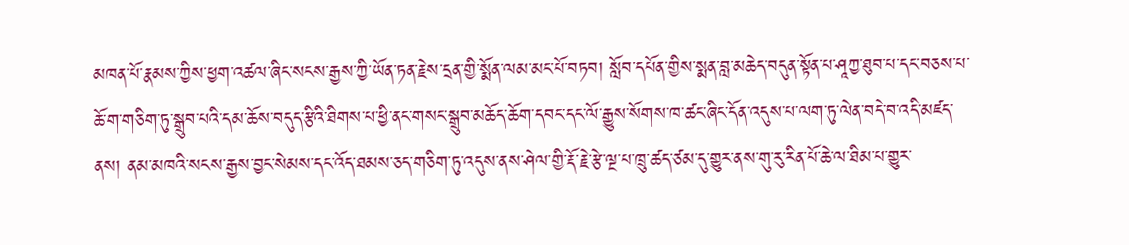མཁན་པོ་རྣམས་ཀྱིས་ཕྱག་འཚལ་ཞིང་སངས་རྒྱས་ཀྱི་ཡོན་ཏན་རྗེས་དྲན་གྱི་སྨོན་ལམ་མང་པོ་བཏབ། སློབ་དཔོན་གྱིས་སྨན་བླ་མཆེད་བདུན་སྟོན་པ་ཤཱཀྱ་ཐུབ་པ་དང་བཅས་པ་ཆོ་ག་གཅིག་ཏུ་སྒྲུབ་པའི་དམ་ཆོས་བདུད་རྩིའི་ཐིགས་པ་ཕྱི་ནང་གསང་སྒྲུབ་མཆོད་ཆོག་དབང་དང་ལོ་རྒྱུས་སོགས་ཁ་ཚང་ཞིང་དོན་འདུས་པ་ལག་ཏུ་ལེན་བདེ་བ་འདི་མཛད་ནས། ནམ་མཁའི་སངས་རྒྱས་བྱང་སེམས་དང་འོད་ཐམས་ཅད་གཅིག་ཏུ་འདུས་ནས་ཤེལ་གྱི་རྡོ་རྗེ་རྩེ་ལྔ་པ་ཁྲུ་ཚད་ཙམ་དུ་གྱུར་ནས་གུ་རུ་རིན་པོ་ཆེ་ལ་ཐིམ་པ་གྱུར་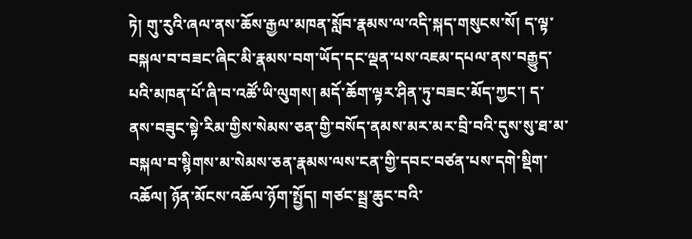ཏེ། གུ་རུའི་ཞལ་ནས་ཆོས་རྒྱལ་མཁན་སློབ་རྣམས་ལ་འདི་སྐད་གསུངས་སོ། ད་ལྟ་བསྐལ་བ་བཟང་ཞིང་མི་རྣམས་བག་ཡོད་དང་ལྡན་པས་འཇམ་དཔལ་ནས་བརྒྱུད་པའི་མཁན་པོ་ཞི་བ་འཚོ་ཡི་ལུགས། མདོ་ཆོག་ལྟར་ཤིན་ཏུ་བཟང་མོད་ཀྱང་། ད་ནས་བཟུང་སྟེ་རིམ་གྱིས་སེམས་ཅན་གྱི་བསོད་ནམས་མར་མར་བྲི་བའི་དུས་སུ་ཐ་མ་བསྐལ་བ་སྙིགས་མ་སེམས་ཅན་རྣམས་ལས་ངན་གྱི་དབང་བཙན་པས་དགེ་སྡིག་འཆོལ། ཉོན་མོངས་འཆོལ་ཉོག་སྤྱོད། གཙང་སྦྲ་ཆུང་བའི་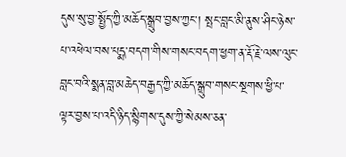དུས་སུ་བྱ་སྤྱོད་ཀྱི་མཆོད་སྒྲུབ་བྱས་ཀྱང་། སྤང་བླང་མི་ནུས་ཤིང་ཉེས་པ་འཕེལ་བས་པདྨ་བདག་གིས་གསང་བདག་ཕྱག་ན་རྡོ་རྗེ་ལས་ལུང་བླང་བའི་སྨན་བླ་མཆེད་བརྒྱད་ཀྱི་མཆོད་སྒྲུབ་གསང་སྔགས་ཕྱི་པ་ལྟར་བྱས་པ་འདི་ཉིད་སྙིགས་དུས་ཀྱི་སེམས་ཅན་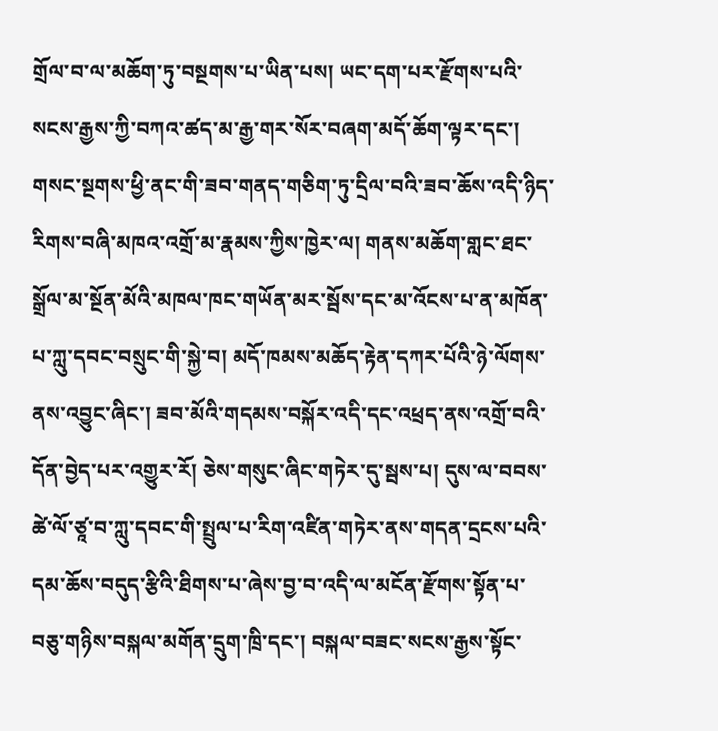གྲོལ་བ་ལ་མཆོག་ཏུ་བསྔགས་པ་ཡིན་པས། ཡང་དག་པར་རྫོགས་པའི་སངས་རྒྱས་ཀྱི་བཀའ་ཚད་མ་རྒྱ་གར་སོར་བཞག་མདོ་ཆོག་ལྟར་དང་། གསང་སྔགས་ཕྱི་ནང་གི་ཟབ་གནད་གཅིག་ཏུ་དྲིལ་བའི་ཟབ་ཆོས་འདི་ཉིད་རིགས་བཞི་མཁའ་འགྲོ་མ་རྣམས་ཀྱིས་ཁྱེར་ལ། གནས་མཆོག་གླང་ཐང་སྒྲོལ་མ་སྔོན་མོའི་མཁལ་ཁང་གཡོན་མར་སྦོས་དང་མ་འོངས་པ་ན་མཁོན་པ་ཀླུ་དབང་བསྲུང་གི་སྐྱེ་བ། མདོ་ཁམས་མཆོད་རྟེན་དཀར་པོའི་ཉེ་ལོགས་ནས་འབྱུང་ཞིང་། ཟབ་མོའི་གདམས་བསྐོར་འདི་དང་འཕྲད་ནས་འགྲོ་བའི་དོན་བྱེད་པར་འགྱུར་རོ། ཅེས་གསུང་ཞིང་གཏེར་དུ་སྦས་པ། དུས་ལ་བབས་ཚེ་ལོ་ཙཱ་བ་ཀླུ་དབང་གི་སྤྲུལ་པ་རིག་འཛིན་གཏེར་ནས་གདན་དྲངས་པའི་དམ་ཆོས་བདུད་རྩིའི་ཐིགས་པ་ཞེས་བྱ་བ་འདི་ལ་མངོན་རྫོགས་སྟོན་པ་བཅུ་གཉིས་བསྐལ་མགོན་དྲུག་ཁྲི་དང་། བསྐལ་བཟང་སངས་རྒྱས་སྟོང་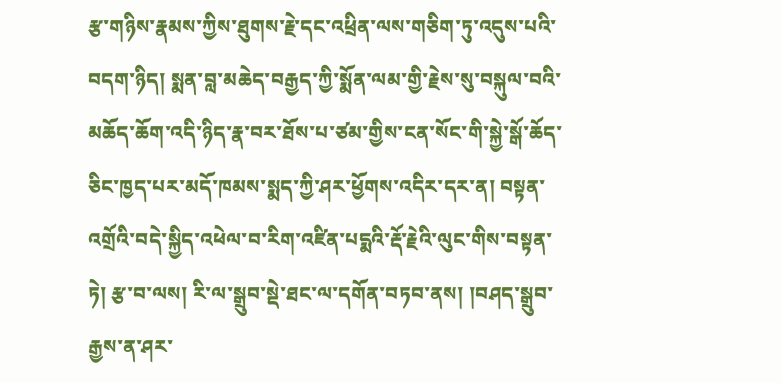རྩ་གཉིས་རྣམས་ཀྱིས་ཐུགས་རྗེ་དང་འཕྲིན་ལས་གཅིག་ཏུ་འདུས་པའི་བདག་ཉིད། སྨན་བླ་མཆེད་བརྒྱད་ཀྱི་སྨོན་ལམ་གྱི་རྗེས་སུ་བསྐུལ་བའི་མཆོད་ཆོག་འདི་ཉིད་རྣ་བར་ཐོས་པ་ཙམ་གྱིས་ངན་སོང་གི་སྐྱེ་སྒོ་ཆོད་ཅིང་ཁྱད་པར་མདོ་ཁམས་སྨད་ཀྱི་ཤར་ཕྱོགས་འདིར་དར་ན། བསྟན་འགྲོའི་བདེ་སྐྱིད་འཕེལ་བ་རིག་འཛིན་པདྨའི་རྡོ་རྗེའི་ལུང་གིས་བསྟན་ཏེ། རྩ་བ་ལས། རི་ལ་སྒྲུབ་སྡེ་ཐང་ལ་དགོན་བཏབ་ནས། །བཤད་སྒྲུབ་རྒྱས་ན་ཤར་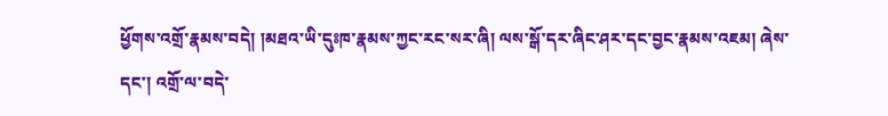ཕྱོགས་འགྲོ་རྣམས་བདེ། །མཐའ་ཡི་དུཿཁ་རྣམས་ཀྱང་རང་སར་ཞི། ལས་སྒོ་དར་ཞིང་ཤར་དང་བྱང་རྣམས་འཇམ། ཞེས་དང་། འགྲོ་ལ་བདེ་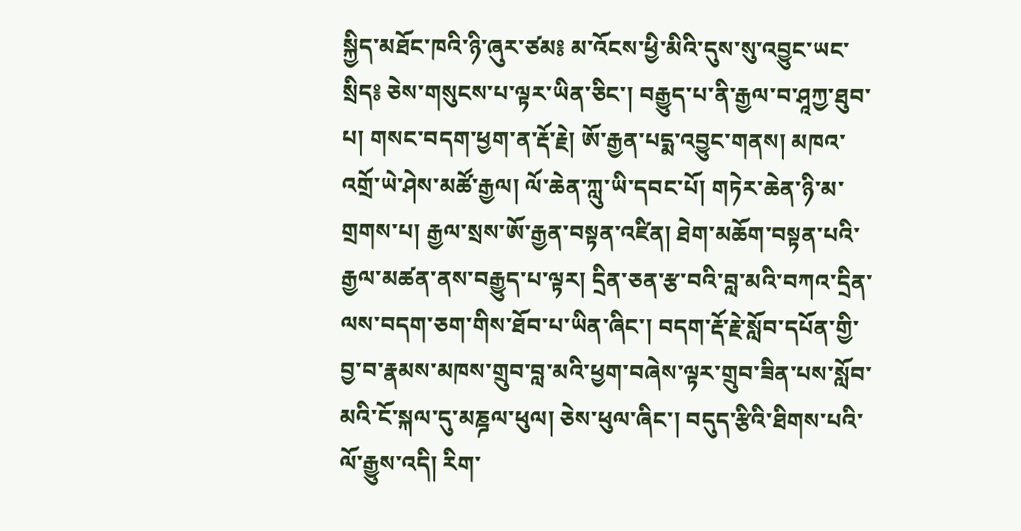སྐྱིད་མཐོང་ཁའི་ཉི་ཞུར་ཙམ༔ མ་འོངས་ཕྱི་མིའི་དུས་སུ་འབྱུང་ཡང་སྲིད༔ ཅེས་གསུངས་པ་ལྟར་ཡིན་ཅིང་། བརྒྱུད་པ་ནི་རྒྱལ་བ་ཤཱཀྱ་ཐུབ་པ། གསང་བདག་ཕྱག་ན་རྡོ་རྗེ། ཨོ་རྒྱན་པདྨ་འབྱུང་གནས། མཁའ་འགྲོ་ཡེ་ཤེས་མཚོ་རྒྱལ། ལོ་ཆེན་ཀླུ་ཡི་དབང་པོ། གཏེར་ཆེན་ཉི་མ་གྲགས་པ། རྒྱལ་སྲས་ཨོ་རྒྱན་བསྟན་འཛིན། ཐེག་མཆོག་བསྟན་པའི་རྒྱལ་མཚན་ནས་བརྒྱུད་པ་ལྟར། དྲིན་ཅན་རྩ་བའི་བླ་མའི་བཀའ་དྲིན་ལས་བདག་ཅག་གིས་ཐོབ་པ་ཡིན་ཞིང་། བདག་རྡོ་རྗེ་སློབ་དཔོན་གྱི་བྱ་བ་རྣམས་མཁས་གྲུབ་བླ་མའི་ཕྱག་བཞེས་ལྟར་གྲུབ་ཟིན་པས་སློབ་མའི་ངོ་སྐལ་དུ་མཎྜལ་ཕུལ། ཅེས་ཕུལ་ཞིང་། བདུད་རྩིའི་ཐིགས་པའི་ལོ་རྒྱུས་འདི། རིག་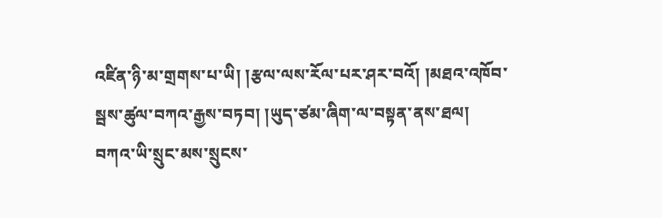འཛིན་ཉི་མ་གྲགས་པ་ཡི། །རྩལ་ལས་རོལ་པར་ཤར་བའོ། །མཐའ་འཁོབ་སྦས་ཚུལ་བཀའ་རྒྱས་བཏབ། །ཡུད་ཙམ་ཞིག་ལ་བསྟན་ནས་ཐལ། བཀའ་ཡི་སྲུང་མས་སྲུངས་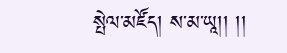སྤེལ་མཛོད། ས་མ་ཡཱ།། །།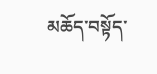མཆོད་བསྟོད་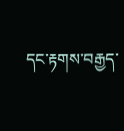དང་རྟགས་བརྒྱད་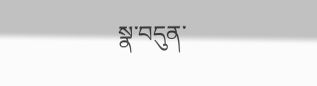སྣ་བདུན་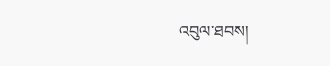འབུལ་ཐབས།